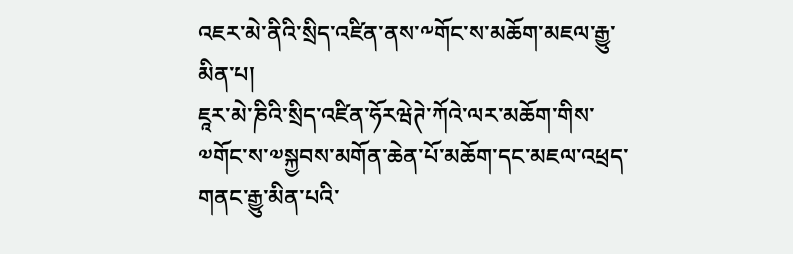འཇར་མེ་ནིའི་སྲིད་འཛིན་ནས་༸གོང་ས་མཆོག་མཇལ་རྒྱུ་མིན་པ།
ཇཱར་མེ་ཎིའི་སྲིད་འཛིན་ཧོརཝེཊེ་ཀོའེ་ལར་མཆོག་གིས་༧གོང་ས་༧སྐྱབས་མགོན་ཆེན་པོ་མཆོག་དང་མཇལ་འཕྲད་གནང་རྒྱུ་མིན་པའི་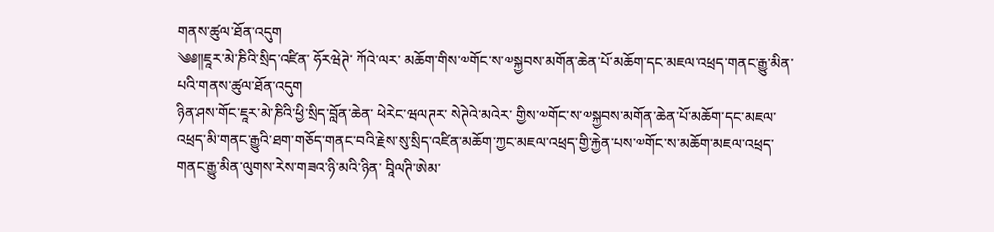གནས་ཚུལ་ཐོན་འདུག
༄༅༎ཇཱར་མེ་ཎིའི་སྲིད་འཛིན་ ཧོརཝེཊེ་ ཀོའེ་ལར་ མཆོག་གིས་༧གོང་ས་༧སྐྱབས་མགོན་ཆེན་པོ་མཆོག་དང་མཇལ་འཕྲད་གནང་རྒྱུ་མིན་པའི་གནས་ཚུལ་ཐོན་འདུག
ཉིན་ཤས་གོང་ཇཱར་མེ་ཎིའི་ཕྱི་སྲིད་བློན་ཆེན་ ཕེརེང་ཝལཊར་ སེཊེའེ་མའེར་ གྱིས་༧གོང་ས་༧སྐྱབས་མགོན་ཆེན་པོ་མཆོག་དང་མཇལ་འཕྲད་མི་གནང་རྒྱུའི་ཐག་གཅོད་གནང་བའི་རྗེས་སུ་སྲིད་འཛིན་མཆོག་ཀྱང་མཇལ་འཕྲད་གྱི་རྐྱེན་པས་༧གོང་ས་མཆོག་མཇལ་འཕྲད་གནང་རྒྱུ་མིན་ལུགས་རེས་གཟའ་ཉི་མའི་ཉིན་ བཱིལཊི་ཨེམ་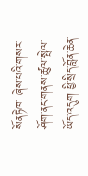སོནཏེཁ་ ཞེས་པའི་གསར་ཤོག་ནང་གནས་ཚུལ་སྤེལ་ཡོད་འདུག ཕྱི་སྲིད་བློན་ཆེན་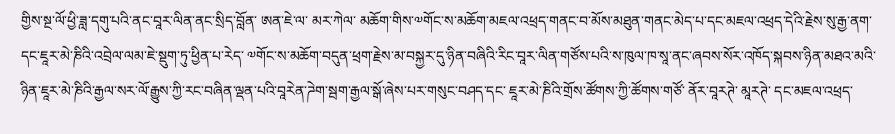གྱིས་སྔ་ལོ་ཕྱི་ཟླ་དགུ་པའི་ནང་བཱར་ལིན་ནང་སྲིད་བློན་ ཨན་ཇེ་ལ་ མར་ཀེལ་ མཆོག་གིས་༧གོང་ས་མཆོག་མཇལ་འཕྲད་གནང་བ་མོས་མཐུན་གནང་མེད་པ་དང་མཇལ་འཕྲད་དེའི་རྗེས་སུ་རྒྱ་ནག་དང་ཇཱར་མེ་ཎིའི་འབྲེལ་ལམ་ཇེ་སྡུག་ཏུ་ཕྱིན་པ་རེད་ ༧གོང་ས་མཆོག་བདུན་ཕྲག་རྗེས་མ་བསྐྱར་དུ་ཉིན་བཞིའི་རིང་བཱར་ལིན་གཙོས་པའི་ས་ཁུལ་ཁ་སཱ་ནང་ཞབས་སོར་འཁོད་སྐབས་ཉིན་མཐའ་མའི་ཉིན་ཇཱར་མེ་ཎིའི་རྒྱལ་སར་ལོ་རྒྱུས་ཀྱི་རང་བཞིན་ལྡན་པའི་བཱརེན་ཌེག་སྦག་རྒྱལ་སྒོ་ཞེས་པར་གསུང་བཤད་དང་ ཇཱར་མེ་ཎིའི་གྲོས་ཚོགས་ཀྱི་ཚོགས་གཙོ་ ནོར་བཱརཊེ་ མཱརཊེ་ དང་མཇལ་འཕྲད་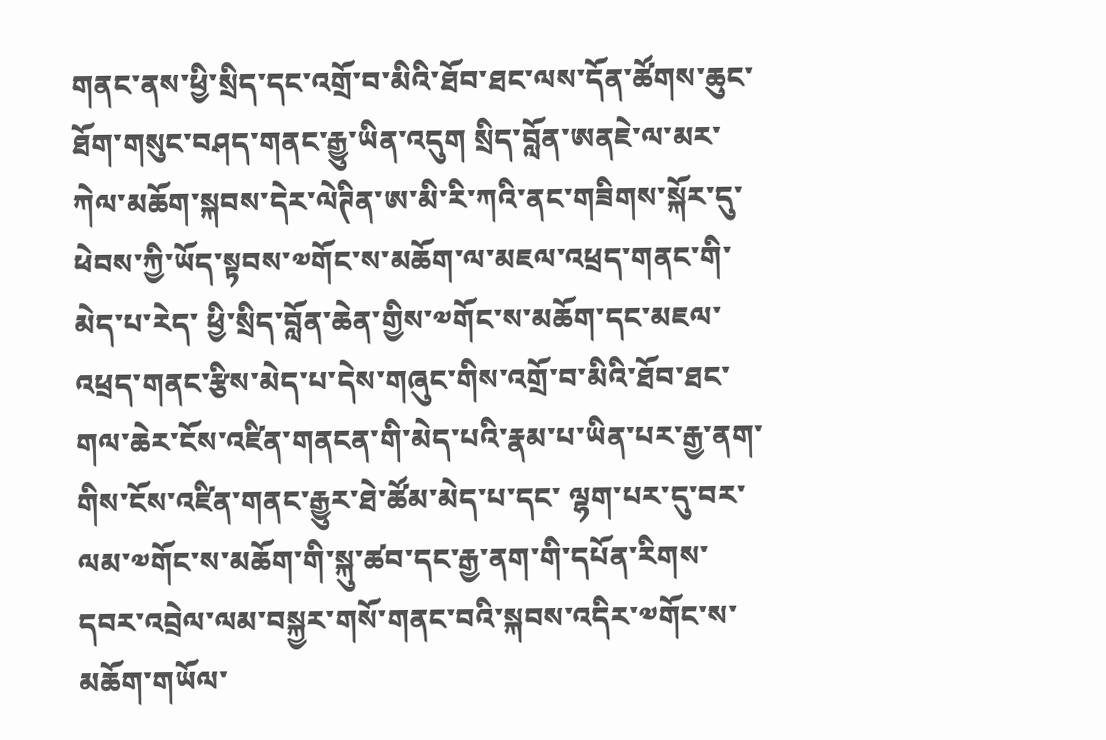གནང་ནས་ཕྱི་སྲིད་དང་འགྲོ་བ་མིའི་ཐོབ་ཐང་ལས་དོན་ཚོགས་ཆུང་ཐོག་གསུང་བཤད་གནང་རྒྱུ་ཡིན་འདུག སྲིད་བློན་ཨནཇེ་ལ་མར་ཀེལ་མཆོག་སྐབས་དེར་ལེཊིན་ཨ་མི་རི་ཀའི་ནང་གཟིགས་སྐོར་དུ་ཕེབས་ཀྱི་ཡོད་སྟབས་༧གོང་ས་མཆོག་ལ་མཇལ་འཕྲད་གནང་གི་མེད་པ་རེད་ ཕྱི་སྲིད་བློན་ཆེན་གྱིས་༧གོང་ས་མཆོག་དང་མཇལ་འཕྲད་གནང་རྩིས་མེད་པ་དེས་གཞུང་གིས་འགྲོ་བ་མིའི་ཐོབ་ཐང་གལ་ཆེར་ངོས་འཛིན་གནངན་གི་མེད་པའི་རྣམ་པ་ཡིན་པར་རྒྱ་ནག་གིས་ངོས་འཛིན་གནང་རྒྱུར་ཐེ་ཚོམ་མེད་པ་དང་ ལྷག་པར་དུ་བར་ལམ་༧གོང་ས་མཆོག་གི་སྐུ་ཚབ་དང་རྒྱ་ནག་གི་དཔོན་རིགས་དབར་འབྲེལ་ལམ་བསྐྱར་གསོ་གནང་བའི་སྐབས་འདིར་༧གོང་ས་མཆོག་གཡོལ་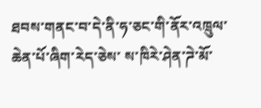ཐབས་གནང་བ་དེ་ནི་ཧ་ཅང་གི་ནོར་འཁྲུལ་ཆེན་པོ་ཞིག་རེད་ཅེས་ ས་ཁིརེ་ཤེན་ཌེ་མོ་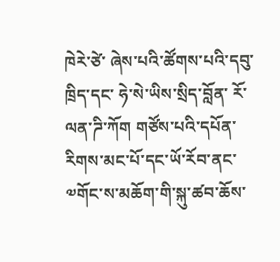ཁེརེ་ཙེ་ ཞེས་པའི་ཚོགས་པའི་དབུ་ཁྲིད་དང་ ཧེ་སེ་ཡིས་སྲིད་བློན་ རོ་ལན་ཌི་ཀོག གཙོས་པའི་དཔོན་རིགས་མང་པོ་དང་ཡོ་རོབ་ནང་༧གོང་ས་མཆོག་གི་སྐུ་ཚབ་ཆོས་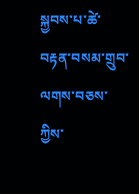སྐྱབས་པ་ཚེ་བརྟན་བསམ་གྲུབ་ལགས་བཅས་ཀྱིས་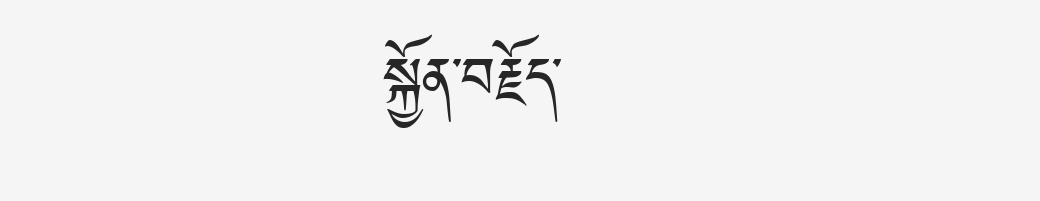སྐྱོན་བརྗོད་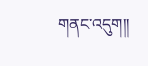གནང་འདུག༎